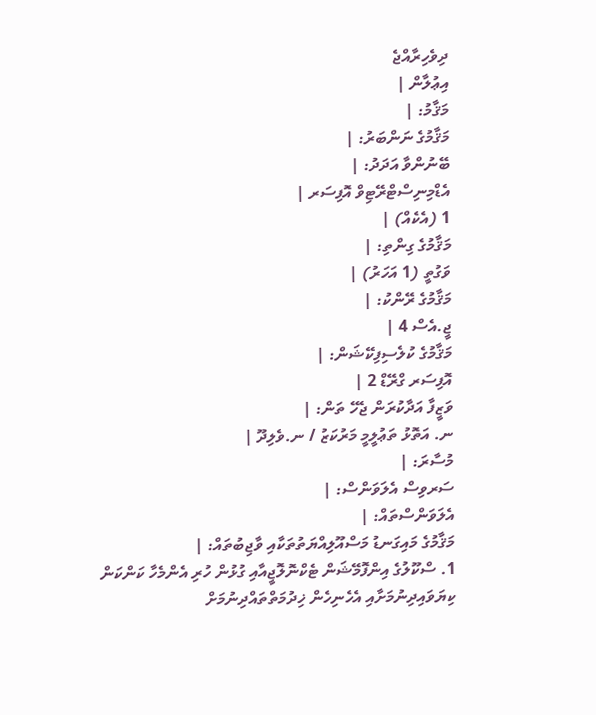ދިވެހިރާއްޖެ
އިޢުލާން |
މަޤާމު: |
މަޤާމުގެ ނަންބަރު: |
ބޭނުންވާ އަދަދު: |
އެޑްމިނިސްޓްރޭޓިވް އޮފިސަރ |
1 (އެކެއް) |
މަޤާމުގެ ގިންތި: |
ވަގުތީ (1 އަހަރު) |
މަޤާމުގެ ރޭންކު: |
ޖީ.އެސް 4 |
މަޤާމުގެ ކުލެސިފިކޭޝަން: |
އޮފިސަރ ގްރޭޑް 2 |
ވަޒީފާ އަދާކުރަން ޖެހޭ ތަން: |
ނ. އަތޮޅު ތަޢުލީމީ މަރުކަޒު / ނ.ވެލިދޫ |
މުސާރަ: |
ސަރވިސް އެލަވަންސް: |
އެލަވަންސްތައް: |
މަޤާމުގެ މައިގަނޑު މަސްއޫލިއްޔަތުތަކާއި ވާޖިބުތައް: |
1. ސްކޫލުގެ އިންފޮމޭޝަން ޓެކްނޮލޮޖީއާއި ގުޅުން ހުރި އެންމެހާ ކަންކަން ކިޔަވައިދިނުމަށާއި އެހެނިހެން ޚިދުމަތްތައްދިނުމަށް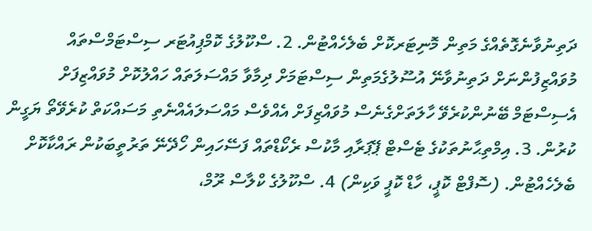ދަތިނުވާނެގޮތެއްގެ މަތިން މޮނިޓަރކޮށް ބެލެހެއްޓުން. 2. ސްކޫލުގެ ކޮމްޕިއުޓަރ ސިސްޓަމްސްތައް މުވައްޒިފުންނަށް ދަތިނުވާނޭ އުސޫލުގެމަތިން ސިސްޓަމަށް ދިމާވާ މައްސަލަތައް ހައްލުކޮށް މުވައްޒިފަށް އެސިސްޓަމް ބޭނުންކުރެވޭ ހާލަތަށްގެނެސް މުވައްޒިފަށް އެއްވެސް މައްސަލައެއްނެތި މަސައްކަތް ކުރެވޭތޯ ޔަގީން ކުރުން. 3. އިމްތިޙާނުތަކުގެ ޓެސްޓް ޕޭޕަރާއި މާކުސް ރެކޯޑްތައް ފަސޭހައިން ހޯދޭނޭ ތަރުތީބަކުން ރައްކާކޮށް ބެލެހެއްޓުން. (ސޮފްޓް ކޮޕީ، ހާޑް ކޮޕީ ވަކިން) 4. ސްކޫލުގެ ކްލާސް ރޫމް،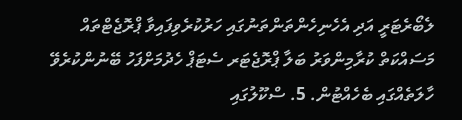ލެބޯރެޓަރީ އަދި އެހެނިހެންތަންތަނުގައި ހަރުކުރެވިފައިވާ ޕްރޮޖެޓްތައް މަސައްކަތް ކުރާމިންވަރު ބަލާ ޕްރޮޖެޓަރ ސެޓަޕް ހެދުމަށްފަހު ބޭނުންކުރެވޭ ހާލަތެއްގައި ބެހެއްޓުން. 5. ސްކޫލުގައި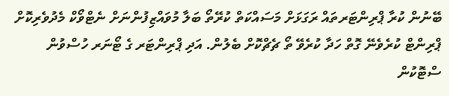ބޭނުން ކުރާ ޕްރިންޓަރތައް ރަގަޅަށް މަސައްކަތް ކުރޭތޯ ބަލާ މުވައްޒިފުންނަށް ނެޓްވޯކް މެދުވެރިކޮށް ޕްރިންޓް ކުރެވެނޭ ގޮތް ހަދާ ކުރެވޭ ތޯ ޗެޗްކޮށް ބެލުން. އަދި ޕްރިންޓަރ ގެ ޓޯނަރ ހުސްވުން ސްޓޮކުން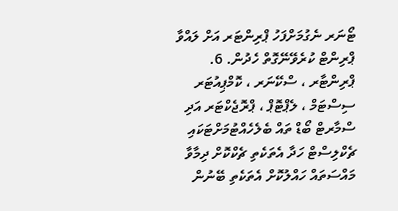ޓޯނަރ ނެގުމަށްފަހު ޕްރިންޓަރ އަށް ލައްވާ ޕްރިންޓް ކުރެވޭނޭގޮތް ހެދުން. 6. ޕްރިންޓާރ ، ސްކޭނަރ ، ކޮމްޕިއުޓަރ ސިސްޓަމް ، ލެޕްޓޮޕް ، ޕްރޮޖެކްޓަރ އަދި ސްމާރޓް ބޯޑް ތައް ބެލެހެއްޓުމަށްޓަކައި ޗެކްލިސްޓް ހަދާ އެތަކެތި ޗެކްކޮށް ދިމާވާ މައްސަތައް ހައްލުކޮށް އެތަކެތި ބޭނުން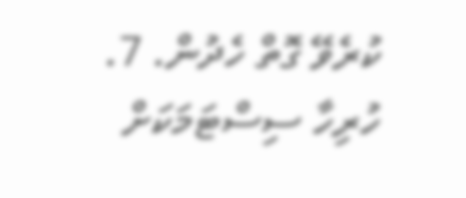ކުރެވޭ ގޮތް ހެދުން. 7. ހުރިހާ ސިސްޓަމަކަށް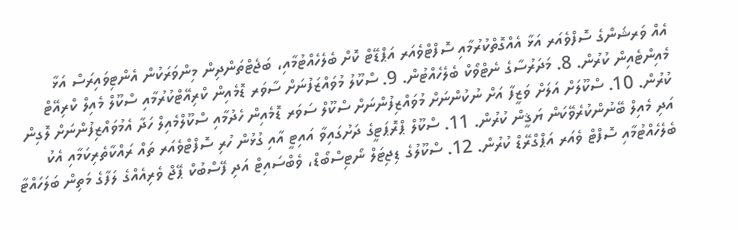އެއް ވަރޝަންގެ ސޮފްވެއަރ އަޅާ އެއްގޮތްކުރުމާއި ސޮފްޓްވެއަރ އަޕްޑޭޓް ކޮށް ބެލެހެއްޓުމާއި، ބަޖެޓްތަންދިން މިންވަރަކުން އެންޓިވައިރަސް އަޅާ މެއިންޓެއިން ކުރުން. 8. މަދަރުސާގެ ނެޓްވޯކް ބެލެހެއްޓުން. 9. ސްކޫލު މުވައްޒަފުނަށް ސާވަރ ޑޮމެއިން ކްރިއޭޓްކުރުމާއި ސްކޫލް މެއިލް ކްރިއޭޓް ކުރުން. 10. ސްކޫލަށް އަލަށް ވަޒީފާ އަށް ނުކުންނަށް މުވައްޒިފުންނަށް ސްކޫލް ސަވަރ ޑޮމެއިން ހެދުމާއި ސްކޫލްމެއިލް ހަދާ އެމުވައްޒިފުންނަށް ލޮގިން އަދި މެއިލް ބޭނުންކުރެވޭކަން ޔަޤީން ކުރުން. 11. ސްކޫލް ޕްރޮޕަޓީގެ ދަށުގައިވާ އައިޓީ އާއި ގުޅުން ހުރި ސޮފްޓްވެއަރ ތައް ރައްކާތެރިކަމާއި އެކު ބެލެހެއްޓުމާއި ސޮފްޓް ވެއަރ އަޕްގްރޭޑް ކުރުން. 12. ސްކޫލުގެ ޑިޖިޓަލް ނޯޓިސްބޯޑް، ވެބްސައިޓް އަދި ފޭސްބުކް ޕޭޖް ވެރިއެއްގެ ލަފާގެ މަތިން ބަލަހައްޓާ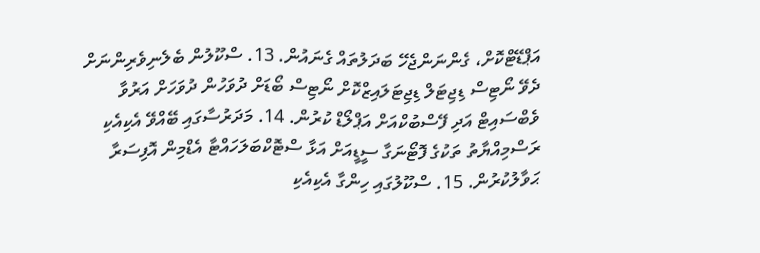އަޕްޑޭޓްކޮށް، ގެންނަންޖެހޭ ބަދަލުތައް ގެނައުން. 13. ސްކޫލުން ބެލެނިވެރިންނަށް ދެވޭ ނޯޓިސް ޑިޖިޓަލް ޑިޖިޓަލައިޒްކޮށް ނޯޓިސް ބޯޑަށް ދުވަހުން ދުވަހަށް އަރުވާ ވެބްސައިޓް އަދި ފޭސްބުކްއަށް އަޕްލޯޑް ކުރުން. 14. މަދަރުސާގައި ބޭއްވޭ އެކިއެކި ރަސްމިއްޔާތު ތަކުގެ ފޮޓޯނަގާ ސީޑީއަށް އަޅާ ސްޓޮކްބަލަހައްޓާ އެޑްމިން އޮފިސަރާ ޙަވާލުކުރުން. 15. ސްކޫލުގައި ހިންގާ އެކިއެކި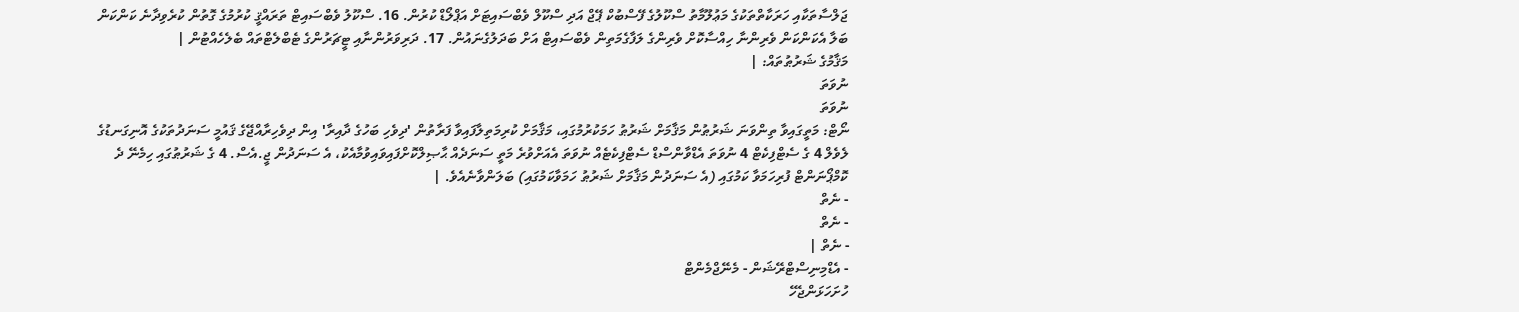ޖަލްސާތަކާއި ހަރަކާތްތަކުގެ މަޢުލޫމާތު ސްކޫލުގެ ފޭސްބުކް ޕޭޖް އަދި ސްކޫލް ވެބްސައިޓަށް އަޕްލޯޑް ކުރުން. 16. ސްކޫލު ވެބްސައިޓް ތަރައްޤީ ކުރުމުގެ ގޮތުން ކުރެވިދާނެ ކަންކަން ބަލާ އެކަންކަން ވެރިންނާ ހިއްސާކޮށް ވެރިންގެ ލަފާގެމަތިން ވެބްސައިޓް އަށް ބަދަލުގެނައުން. 17. ދަރިވަރުންނާއި ޓީޗަރުންގެ ޓެބްލެޓްތައް ބެލެހެއްޓުން |
މަޤާމުގެ ޝަރުޠުތައް: |
ނުވަތަ
ނުވަތަ
ނޯޓް: މަތީގައިވާ ތިންވަނަ ޝަރުޠުން މަޤާމަށް ޝަރުޠު ހަމަކުރުމުގައި، މަޤާމަށް ކުރިމަތިލާފައިވާ ފަރާތުން 'ދިވެހި ބަހުގެ ދާއިރާ' އިން ދިވެހިރާއްޖޭގެ ޤައުމީ ސަނަދުތަކުގެ އޮނިގަނޑުގެ ލެވެލް 4 ގެ ސެޓްފިކެޓް 4 ނުވަތަ އެޑްވާންސްޑް ސެޓްފިކެޓެއް ނުވަތަ އެއަށްވުރެ މަތީ ސަނަދެއް ޙާޞިލްކޮށްފައިވައިވުމާއެކު، އެ ސަނަދުން ޖީ.އެސް. 4 ގެ ޝަރުޠުގައި ހިމެނޭ ދެ ކޮމްޕޯނަންޓް ފުރިހަމަވާ ކަމުގައި (އެ ސަނަދުން މަޤާމަށް ޝަރުޠު ހަމަވާކަމުގައި) ބަލަންވާނެއެވެ. |
- ނެތް
- ނެތް
- ނެތް |
- އެޑްމިނިސްޓްރޭޝަން - މެނޭޖްމެންޓް
ހުށަހަޅަންޖެހޭ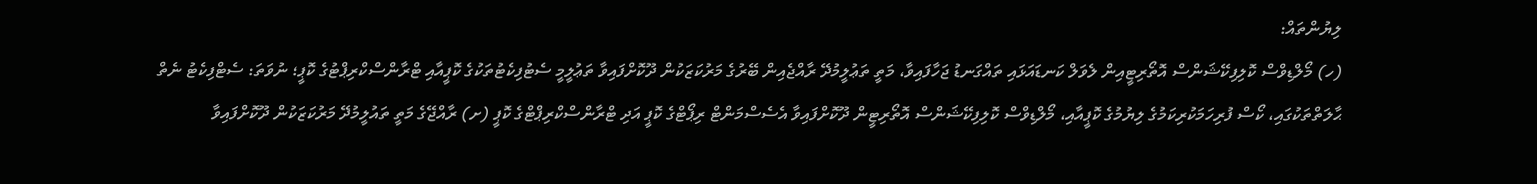ލިޔުންތައް:
(ހ) މޯލްޑިވްސް ކޮލިފިކޭޝަންސް އޮތޯރިޓީއިން ލެވަލް ކަނޑައަޅައި ތައްގަނޑު ޖަހާފައިވާ، މަތީ ތަޢުލީމުދޭ ރާއްޖެއިން ބޭރުގެ މަރުކަޒަކުން ދޫކޮށްފައިވާ ތަޢުލީމީ ސެޓުފިކެޓުތަކުގެ ކޮޕީއާއި ޓްރާންސްކްރިޕްޓުގެ ކޮޕީ؛ ނުވަތަ: ސެޓްފިކެޓު ނެތް ޙާލަތްތަކުގައި، ކޯސް ފުރިހަމަކުރިކަމުގެ ލިޔުމުގެ ކޮޕީއާއި، މޯލްޑިވްސް ކޮލިފިކޭޝަންސް އޮތޯރިޓީން ދޫކޮށްފައިވާ އެސެސްމަންޓް ރިޕޯޓްގެ ކޮޕީ އަދި ޓްރާންސްކްރިޕްޓްގެ ކޮޕީ (ށ) ރާއްޖޭގެ މަތީ ތައުލީމުދޭ މަރުކަޒަކުން ދޫކޮށްފައިވާ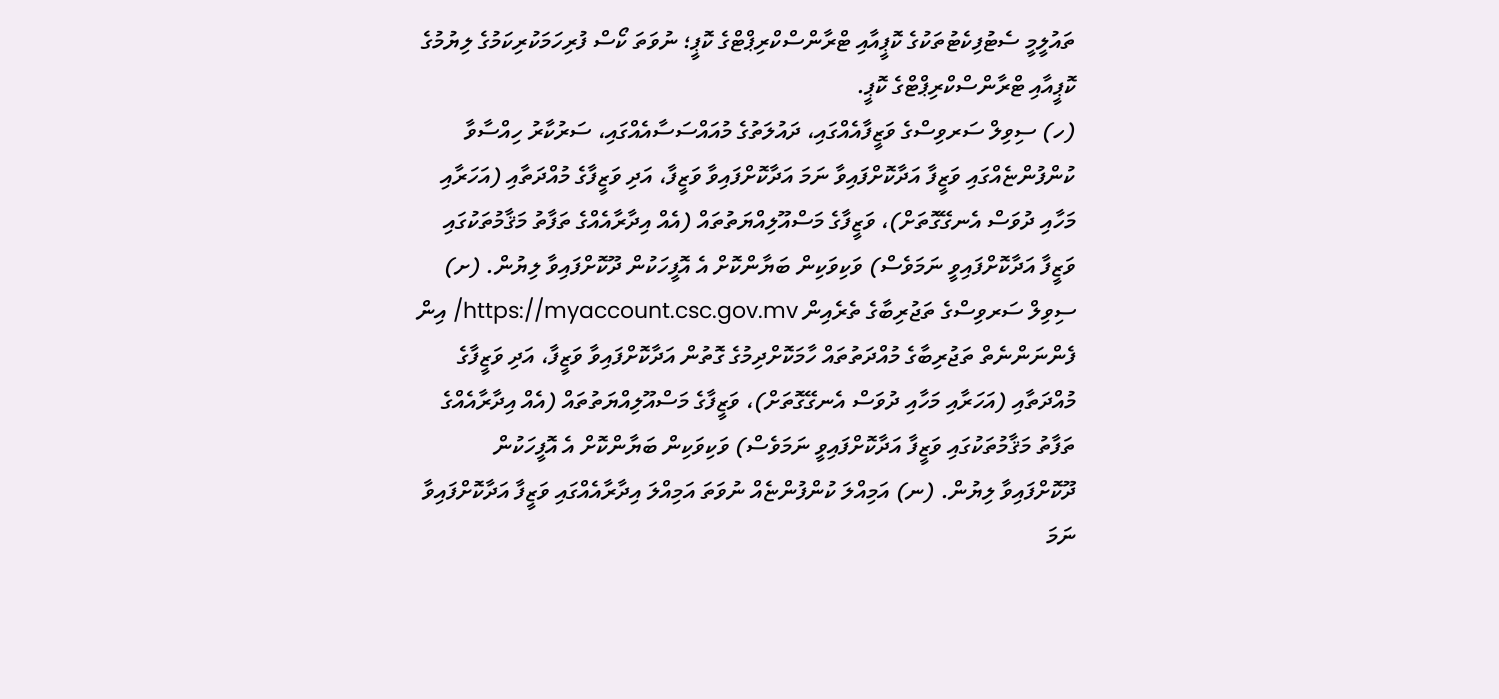ތައުލީމީ ސެޓުފިކެޓުތަކުގެ ކޮޕީއާއި ޓްރާންސްކްރިޕްޓްގެ ކޮޕީ؛ ނުވަތަ ކޯސް ފުރިހަމަކުރިކަމުގެ ލިޔުމުގެ ކޮޕީއާއި ޓްރާންސްކްރިޕްޓްގެ ކޮޕީ.
(ހ) ސިވިލް ސަރވިސްގެ ވަޒީފާއެއްގައި، ދައުލަތުގެ މުއައްސަސާއެއްގައި، ސަރުކާރު ހިއްސާވާ ކުންފުންޏެއްގައި ވަޒީފާ އަދާކޮށްފައިވާ ނަމަ އަދާކޮށްފައިވާ ވަޒީފާ، އަދި ވަޒީފާގެ މުއްދަތާއި (އަހަރާއި މަހާއި ދުވަސް އެނގޭގޮތަށް)، ވަޒީފާގެ މަސްއޫލިއްޔަތުތައް (އެއް އިދާރާއެއްގެ ތަފާތު މަޤާމުތަކުގައި ވަޒީފާ އަދާކޮށްފައިވީ ނަމަވެސް) ވަކިވަކިން ބަޔާންކޮށް އެ އޮފީހަކުން ދޫކޮށްފައިވާ ލިޔުން. (ށ) ސިވިލް ސަރވިސްގެ ތަޖުރިބާގެ ތެރެއިން https://myaccount.csc.gov.mv/ އިން ފެންނަންނެތް ތަޖުރިބާގެ މުއްދަތުތައް ހާމަކޮށްދިމުގެ ގޮތުން އަދާކޮށްފައިވާ ވަޒީފާ، އަދި ވަޒީފާގެ މުއްދަތާއި (އަހަރާއި މަހާއި ދުވަސް އެނގޭގޮތަށް)، ވަޒީފާގެ މަސްއޫލިއްޔަތުތައް (އެއް އިދާރާއެއްގެ ތަފާތު މަޤާމުތަކުގައި ވަޒީފާ އަދާކޮށްފައިވީ ނަމަވެސް) ވަކިވަކިން ބަޔާންކޮށް އެ އޮފީހަކުން ދޫކޮށްފައިވާ ލިޔުން. (ނ) އަމިއްލަ ކުންފުންޏެއް ނުވަތަ އަމިއްލަ އިދާރާއެއްގައި ވަޒީފާ އަދާކޮށްފައިވާ ނަމަ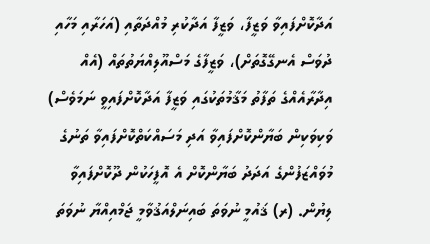އަދާކޮށްފައިވާ ވަޒީފާ، ވަޒީފާ އަދާކުރި މުއްދަތާއި (އަހަރާއި މަހާއި ދުވަސް އެނގޭގޮތަށް)، ވަޒީފާގެ މަސްއޫލިއްޔަތުތައް (އެއް އިދާރާއެއްގެ ތަފާތު މަޤާމުތަކުގައި ވަޒީފާ އަދާކޮށްފައިވީ ނަމަވެސް) ވަކިވަކިން ބަޔާންކޮށްފައިވާ އަދި މަސައްކަތްކޮށްފައިވާ ތަނުގެ މުވައްޒަފުންގެ އަދަދު ބަޔާންކޮށް އެ އޮފީހަކުން ދޫކޮށްފައިވާ ލިޔުން. (ރ) ޤައުމީ ނުވަތަ ބައިނަލްއަޤުވާމީ ޖަމްއިއްޔާ ނުވަތަ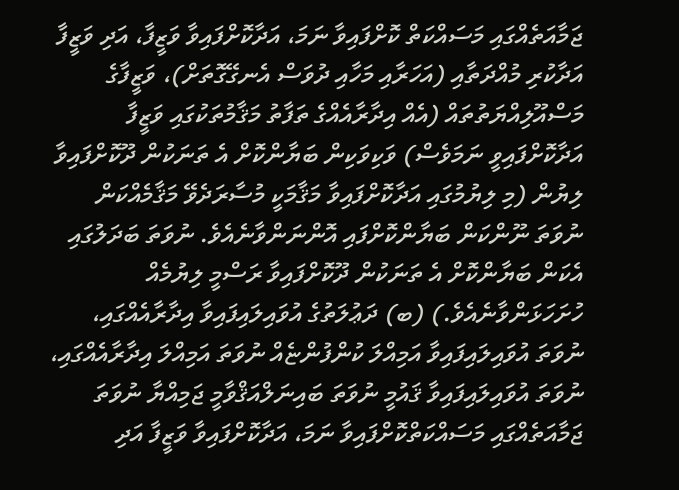ޖަމާއަތެއްގައި މަސައްކަތް ކޮށްފައިވާ ނަމަ، އަދާކޮށްފައިވާ ވަޒީފާ، އަދި ވަޒީފާ އަދާކުރި މުއްދަތާއި (އަހަރާއި މަހާއި ދުވަސް އެނގޭގޮތަށް)، ވަޒީފާގެ މަސްއޫލިއްޔަތުތައް (އެއް އިދާރާއެއްގެ ތަފާތު މަޤާމުތަކުގައި ވަޒީފާ އަދާކޮށްފައިވީ ނަމަވެސް) ވަކިވަކިން ބަޔާންކޮށް އެ ތަނަކުން ދޫކޮށްފައިވާ ލިޔުން (މި ލިޔުމުގައި އަދާކޮށްފައިވާ މަޤާމަކީ މުސާރަދެވޭ މަޤާމެއްކަން ނުވަތަ ނޫންކަން ބަޔާންކޮށްފައި އޮންނަންވާނެއެވެ. ނުވަތަ ބަދަލުގައި އެކަން ބަޔާންކޮށް އެ ތަނަކުން ދޫކޮށްފައިވާ ރަސްމީ ލިޔުމެއް ހުށަހަޅަންވާނެއެވެ.) (ބ) ދަޢުލަތުގެ އުވައިލައިފައިވާ އިދާރާއެއްގައި، ނުވަތަ އުވައިލައިފައިވާ އަމިއްލަ ކުންފުންޏެއް ނުވަތަ އަމިއްލަ އިދާރާއެއްގައި، ނުވަތަ އުވައިލައިފައިވާ ޤައުމީ ނުވަތަ ބައިނަލްއަޤްވާމީ ޖަމިއްޔާ ނުވަތަ ޖަމާއަތެއްގައި މަސައްކަތްކޮށްފައިވާ ނަމަ، އަދާކޮށްފައިވާ ވަޒީފާ އަދި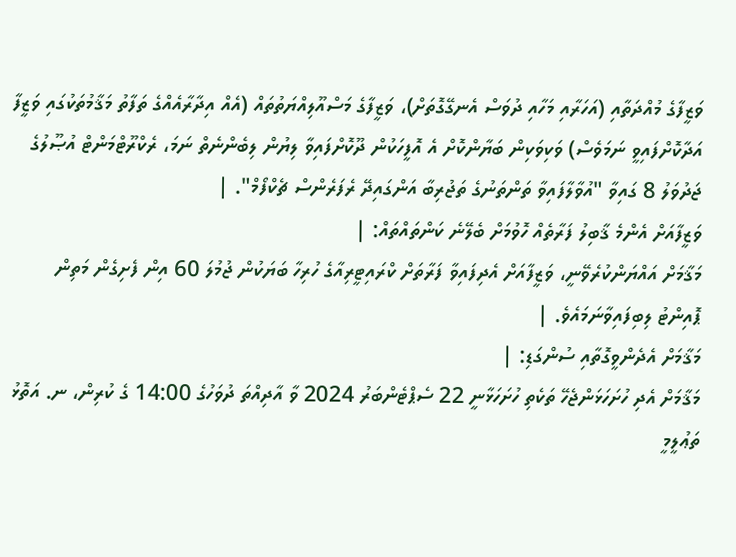ވަޒީފާގެ މުއްދަތާއި (އަހަރާއި މަހާއި ދުވަސް އެނގޭގޮތަށް)، ވަޒީފާގެ މަސްއޫލިއްޔަތުތައް (އެއް އިދާރާއެއްގެ ތަފާތު މަޤާމުތަކުގައި ވަޒީފާ އަދާކޮށްފައިވީ ނަމަވެސް) ވަކިވަކިން ބަޔާންކޮށް އެ އޮފީހަކުން ދޫކޮށްފައިވާ ލިޔުން ލިބެންނެތް ނަމަ، ރެކްރޫޓްމަންޓް އުޞޫލުގެ ޖަދުވަލު 8 ގައިވާ "އުވާލާފައިވާ ތަންތަނުގެ ތަޖުރިބާ އަންގައިދޭ ރެފަރެންސް ޗެކްފޯމް". |
ވަޒީފާއަށް އެންމެ ޤާބިލު ފަރާތެއް ހޮވުމަށް ބެލޭނެ ކަންތައްތައް: |
މަޤާމަށް އައްޔަންކުރެވޭނީ، ވަޒީފާއަށް އެދިފައިވާ ފަރާތަށް ކްރައިޓީރިއާގެ ހުރިހާ ބަޔަކުން ޖުމުލަ 60 އިން ފެށިގެން މަތިން ޕޮއިންޓު ލިބިފައިވާނަމައެވެ. |
މަޤާމަށް އެދެންވީގޮތާއި ސުންގަޑި: |
މަޤާމަށް އެދި ހުށަހަޅަންޖެހޭ ތަކެތި ހުށަހަޅާނީ 22 ސެޕްޓެންބަރު 2024 ވާ އާދިއްތަ ދުވަހުގެ 14:00 ގެ ކުރިން، ނ. އަތޮޅު ތަޢުލީމީ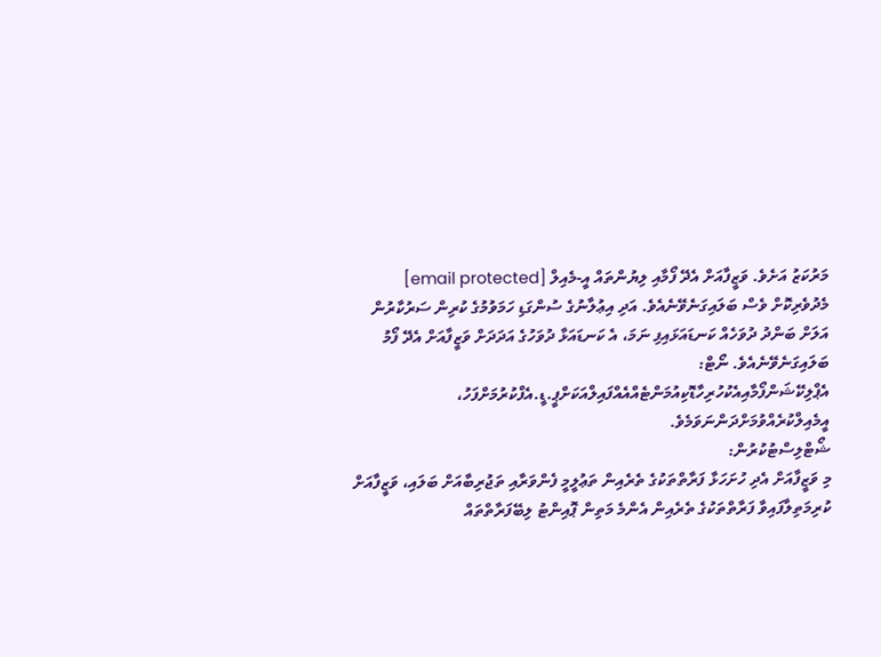މަރުކަޒު އަށެވެ. ވަޒީފާއަށް އެދޭ ފޯމާއި ލިޔުންތައް އީ-މެއިލް [email protected] މެދުވެރިކޮށް ވެސް ބަލައިގަނެވޭނެއެވެ. އަދި އިޢުލާނުގެ ސުންގަޑި ހަމަވުމުގެ ކުރިން ސަރުކާރުން އަލަށް ބަންދު ދުވަހެއް ކަނޑައަޅައިފި ނަމަ، އެ ކަނޑައަޅާ ދުވަހުގެ އަދަދަށް ވަޒީފާއަށް އެދޭ ފޯމު ބަލައިގަނެވޭނެއެވެ. ނޯޓް: އެޕްލިކޭޝަންފޯމާއިއެކުހުރިހާޑޮކިއުމަންޓެއްއެއްފައިލްއަކަށްޕީ.ޑީ.އެފްކުރުމަށްފަހު، އީމެއިލްކުރެއްވުމަށްދަންނަވަމެވެ.
ޝޯޓްލިސްޓުކުރުން:
މި ވަޒީފާއަށް އެދި ހުށަހަޅާ ފަރާތްތަކުގެ ތެރެއިން ތަޢުލީމީ ފެންވަރާއި ތަޖުރިބާއަށް ބަލައި، ވަޒީފާއަށް ކުރިމަތިލާފައިވާ ފަރާތްތަކުގެ ތެރެއިން އެންމެ މަތިން ޕޮއިންޓު ލިބޭފަރާތްތައް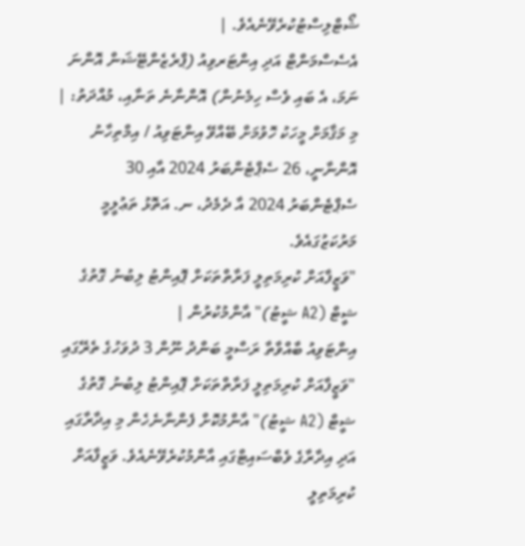ޝޯޓްލިސްޓުކުރެވޭނެއެވެ. |
އެސެސްމަންޓް އަދި އިންޓަރވިއު (ޕްރެޒެންޓޭޝަން އޮންނަ ނަމަ، އެ ބައި ވެސް ހިމެނުން) އޮންނާނެ ތަނާއި، މުއްދަތު: |
މި މަޤާމަށް މީހަކު ހޮވުމަށް ބޭއްވޭ އިންޓަވިއު / އިމްތިހާނު އޮންނާނީ، 26 ސެޕްޓެންބަރު 2024 އާއި 30 ސެޕްޓެންބަރު 2024 އާ ދެމެދު، ނ. އަތޮޅު ތަޢުލީމީ މަރުކަޒުގައެވެ.
"ވަޒީފާއަށް ކުރިމަތިލީ ފަރާތްތަކަށް ޕޮއިންޓު ލިބުނު ގޮތުގެ ޝީޓް (A2 ޝީޓު)" އާންމުކުރުން |
އިންޓަވިއު ބާއްވާތާ ރަސްމީ ބަންދު ނޫން 3 ދުވަހުގެ ތެރޭގައި "ވަޒީފާއަށް ކުރިމަތިލީ ފަރާތްތަކަށް ޕޮއިންޓު ލިބުނު ގޮތުގެ ޝީޓް (A2 ޝީޓު)" އާންމުކޮށް ފެންނާނެހެން މި އިދާރާގައި އަދި އިދާރާގެ ވެބްސައިޓްގައި އާންމުކުރެވޭނެއެވެ. ވަޒީފާއަށް ކުރިމަތިލީ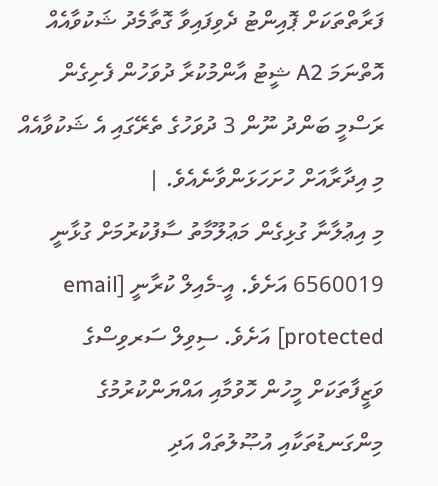ފަރާތްތަކަށް ޕޮއިންޓު ދެވިފައިވާ ގޮތާމެދު ޝަކުވާއެއް އޮތްނަމަ A2 ޝީޓު އާންމުކުރާ ދުވަހުން ފެށިގެން ރަސްމީ ބަންދު ނޫން 3 ދުވަހުގެ ތެރޭގައި އެ ޝަކުވާއެއް މި އިދާރާއަށް ހުށަހަޅަންވާނެއެވެ. |
މި އިޢުލާނާ ގުޅިގެން މަޢުލޫމާތު ސާފުކުރުމަށް ގުޅާނީ 6560019 އަށެވެ. އީ-މެއިލް ކުރާނީ [email protected] އަށެވެ. ސިވިލް ސަރވިސްގެ ވަޒީފާތަކަށް މީހުން ހޮވުމާއި އައްޔަންކުރުމުގެ މިންގަނޑުތަކާއި އުޞޫލުތައް އަދި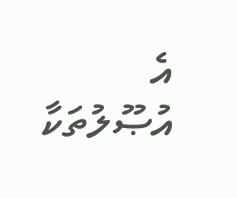އެ އުޞޫލުތަކާ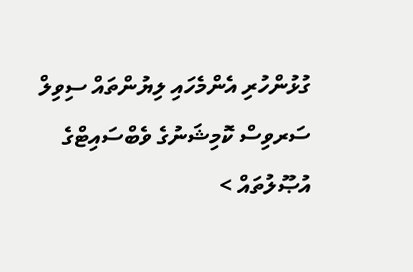ގުޅުންހުރި އެންމެހައި ލިޔުންތައް ސިވިލް ސަރވިސް ކޮމިޝަނުގެ ވެބްސައިޓްގެ އުޞޫލުތައް >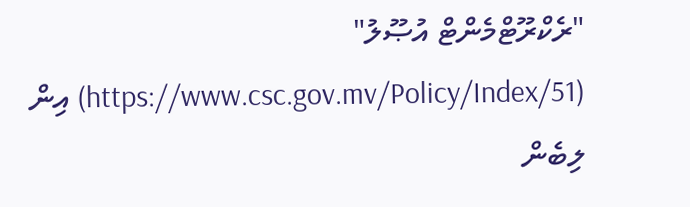"ރެކްރޫޓްމެންޓް އުޞޫލު" (https://www.csc.gov.mv/Policy/Index/51) އިން ލިބެން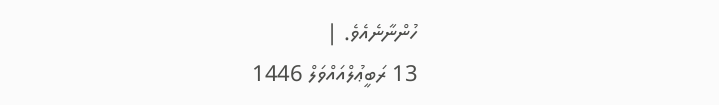ހުންނާނެއެވެ. |
13 ރަބީޢުލްއައްވަލް 1446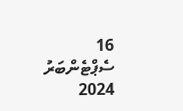16 ސެޕްޓެންބަރު 2024